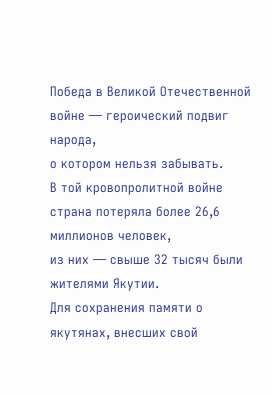Победа в Великой Отечественной войне — героический подвиг народа,
о котором нельзя забывать.
В той кровопролитной войне страна потеряла более 26,6 миллионов человек,
из них — свыше 32 тысяч были жителями Якутии.
Для сохранения памяти о якутянах, внесших свой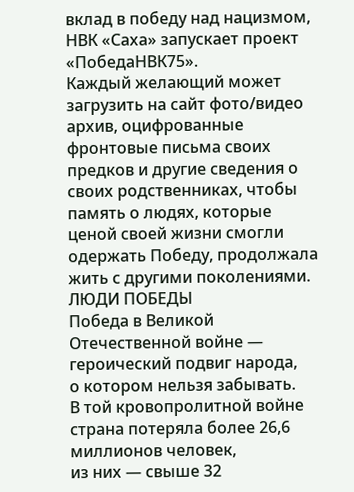вклад в победу над нацизмом,
НВК «Саха» запускает проект «ПобедаНВК75».
Каждый желающий может загрузить на сайт фото/видео архив, оцифрованные фронтовые письма своих предков и другие сведения о своих родственниках, чтобы память о людях, которые ценой своей жизни смогли одержать Победу, продолжала жить с другими поколениями.
ЛЮДИ ПОБЕДЫ
Победа в Великой Отечественной войне — героический подвиг народа,
о котором нельзя забывать.
В той кровопролитной войне страна потеряла более 26,6 миллионов человек,
из них — свыше 32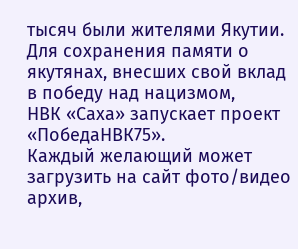тысяч были жителями Якутии.
Для сохранения памяти о якутянах, внесших свой вклад в победу над нацизмом,
НВК «Саха» запускает проект «ПобедаНВК75».
Каждый желающий может загрузить на сайт фото/видео архив,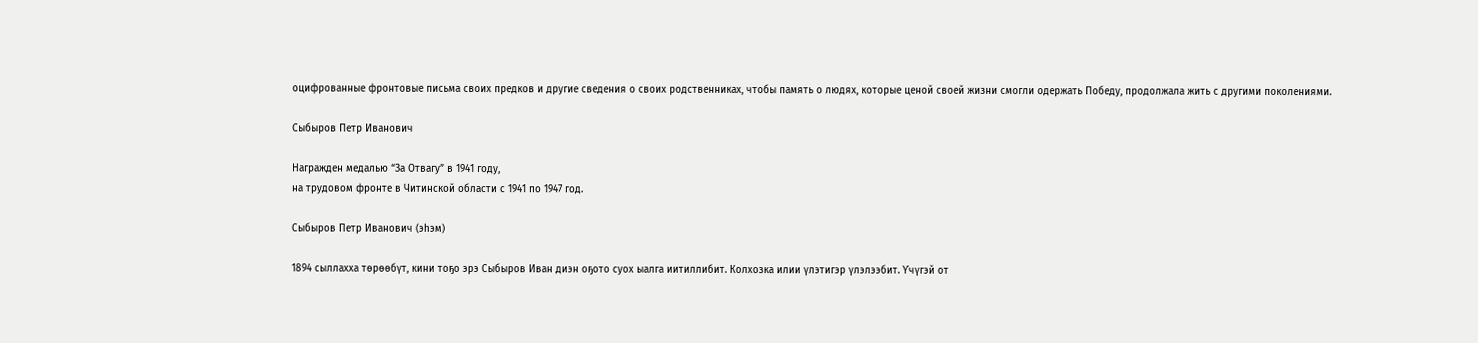оцифрованные фронтовые письма своих предков и другие сведения о своих родственниках, чтобы память о людях, которые ценой своей жизни смогли одержать Победу, продолжала жить с другими поколениями.

Сыбыров Петр Иванович

Награжден медалью “За Отвагу” в 1941 году,
на трудовом фронте в Читинской области с 1941 по 1947 год.

Сыбыров Петр Иванович (эhэм)

1894 сыллахха тɵрɵɵбүт, кини тоҕо эрэ Сыбыров Иван диэн оҕото суох ыалга иитиллибит. Колхозка илии үлэтигэр үлэлээбит. Ƴчүгэй от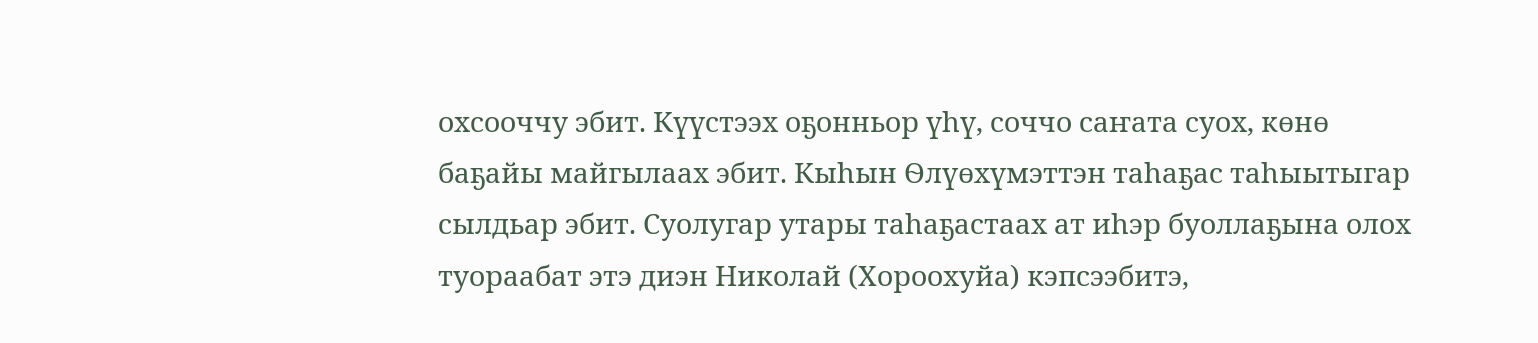охсооччу эбит. Күүстээх оҕонньор үhү, соччо саҥата суох, кɵнɵ баҕайы майгылаах эбит. Кыhын Ѳлүɵхүмэттэн таhаҕас таhыытыгар сылдьар эбит. Суолугар утары таhаҕастаах ат иhэр буоллаҕына олох туораабат этэ диэн Николай (Хороохуйа) кэпсээбитэ,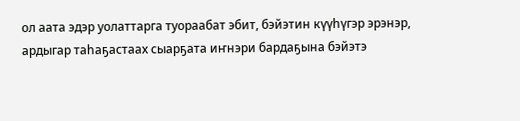ол аата эдэр уолаттарга туораабат эбит, бэйэтин күүhүгэр эрэнэр, ардыгар таhаҕастаах сыарҕата иҥнэри бардаҕына бэйэтэ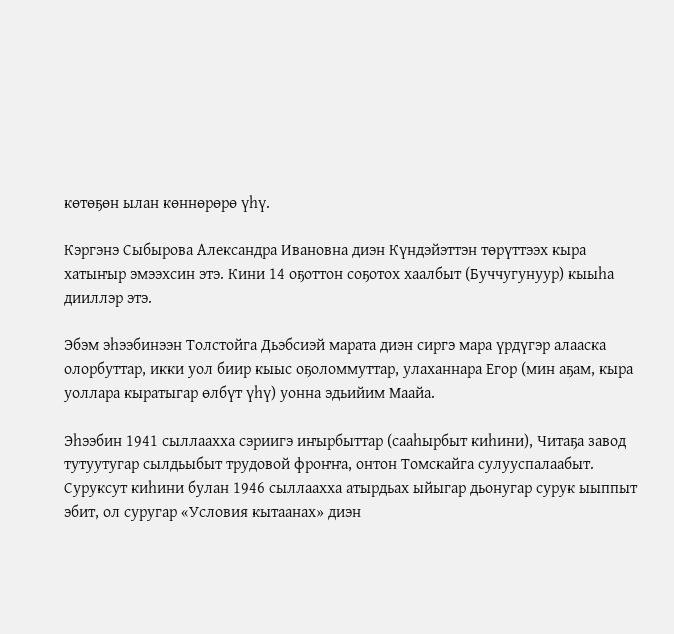кɵтɵҕɵн ылан кɵннɵрɵрɵ үhү.

Кэргэнэ Сыбырова Александра Ивановна диэн Күндэйэттэн тɵрүттээх кыра хатыҥыр эмээхсин этэ. Кини 14 оҕоттон соҕотох хаалбыт (Буччугунуур) кыыhа дииллэр этэ.

Эбэм эhээбинээн Толстойга Дьэбсиэй марата диэн сиргэ мара үрдүгэр алааска олорбуттар, икки уол биир кыыс оҕоломмуттар, улаханнара Егор (мин аҕам, кыра уоллара кыратыгар ɵлбүт үhү) уонна эдьийим Маайа.

Эhээбин 1941 сыллаахха сэриигэ иҥырбыттар (сааhырбыт киhини), Читаҕа завод тутуутугар сылдьыбыт трудовой фроҥҥа, онтон Томскайга сулууспалаабыт. Суруксут киhини булан 1946 сыллаахха атырдьах ыйыгар дьонугар сурук ыыппыт эбит, ол суругар «Условия кытаанах» диэн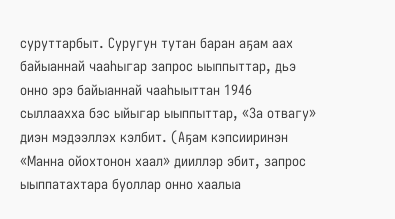суруттарбыт. Суругун тутан баран аҕам аах байыаннай чааhыгар запрос ыыппыттар, дьэ онно эрэ байыаннай чааhыыттан 1946 сыллаахха бэс ыйыгар ыыппыттар, «За отвагу» диэн мэдээллэх кэлбит. (Аҕам кэпсииринэн «Манна ойохтонон хаал» дииллэр эбит, запрос ыыппатахтара буоллар онно хаалыа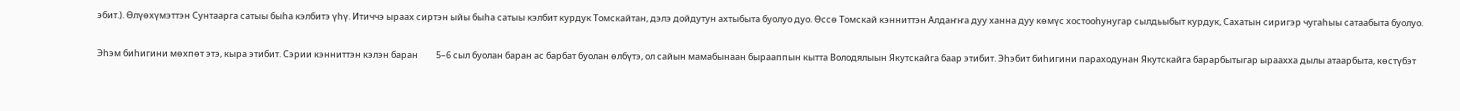эбит.). Ѳлүɵхүмэттэн Сунтаарга сатыы быhа кэлбитэ үhү. Итиччэ ыраах сиртэн ыйы быhа сатыы кэлбит курдук Томскайтан, дэлэ дойдутун ахтыбыта буолуо дуо. Ѳссɵ Томскай кэнниттэн Алдаҥҥа дуу ханна дуу кɵмүс хостооhунугар сылдьыбыт курдук, Сахатын сиригэр чугаhыы сатаабыта буолуо.

Эhэм биhигини мɵхпɵт этэ, кыра этибит. Сэрии кэнниттэн кэлэн баран         5–6 сыл буолан баран ас барбат буолан ɵлбүтэ, ол сайын мамабынаан бырааппын кытта Володялыын Якутскайга баар этибит. Эhэбит биhигини параходунан Якутскайга барарбытыгар ыраахха дылы атаарбыта, кɵстүбэт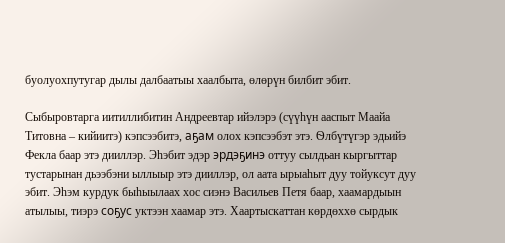буолуохпутугар дылы далбаатыы хаалбыта, ɵлɵрүн билбит эбит.

Сыбыровтарга иитиллибитин Андреевтар ийэлэрэ (сүүhүн ааспыт Маайа  Титовна – кийиитэ) кэпсээбитэ, аҕам олох кэпсээбэт этэ. Ѳлбүтүгэр эдьийэ Фекла баар этэ дииллэр. Эhэбит эдэр эрдэҕинэ оттуу сылдьан кыргыттар тустарынан дьээбэни ыллыыр этэ дииллэр, ол аата ырыаhыт дуу тойуксут дуу эбит. Эhэм курдук быhыылаах хос сиэнэ Васильев Петя баар, хаамардыын атылыы, тиэрэ соҕус уктээн хаамар этэ. Хаартыскаттан кɵрдɵххɵ сырдык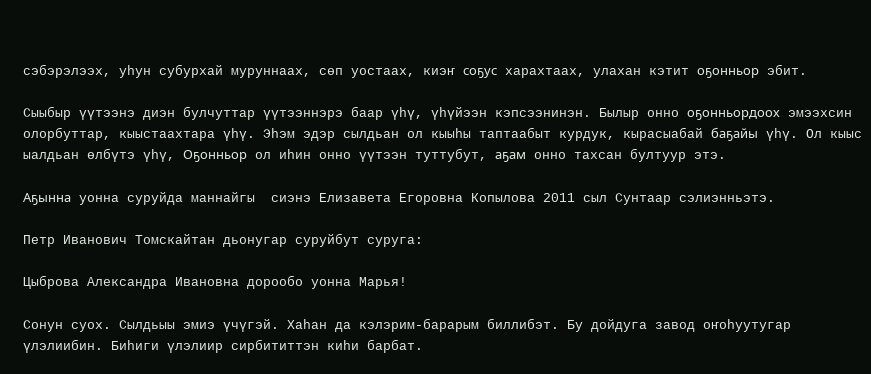сэбэрэлээх, уhун субурхай муруннаах, сɵп уостаах, киэҥ соҕус харахтаах, улахан кэтит оҕонньор эбит.

Сыыбыр үүтээнэ диэн булчуттар үүтээннэрэ баар үhү, үhүйээн кэпсээнинэн. Былыр онно оҕонньордоох эмээхсин олорбуттар, кыыстаахтара үhү. Эhэм эдэр сылдьан ол кыыhы таптаабыт курдук, кырасыабай баҕайы үhү. Ол кыыс ыалдьан ɵлбүтэ үhү, Оҕонньор ол иhин онно үүтээн туттубут, аҕам онно тахсан бултуур этэ.

Аҕынна уонна суруйда маннайгы  сиэнэ Елизавета Егоровна Копылова 2011 сыл Сунтаар сэлиэнньэтэ.

Петр Иванович Томскайтан дьонугар суруйбут суруга:

Цыброва Александра Ивановна дорообо уонна Марья!

Сонун суох. Сылдьыы эмиэ үчүгэй. Хаһан да кэлэрим-барарым биллибэт. Бу дойдуга завод оҥоһуутугар үлэлиибин. Биһиги үлэлиир сирбититтэн киһи барбат.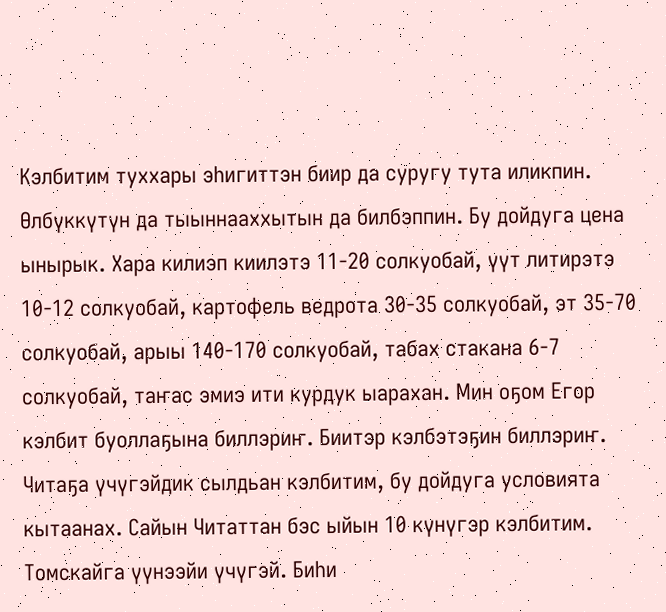Кэлбитим туххары эһигиттэн биир да суругу тута иликпин. Өлбүккүтүн да тыыннааххытын да билбэппин. Бу дойдуга цена ынырык. Хара килиэп киилэтэ 11-20 солкуобай, үүт литирэтэ 10-12 солкуобай, картофель ведрота 30-35 солкуобай, эт 35-70 солкуобай, арыы 140-170 солкуобай, табах стакана 6-7 солкуобай, таҥас эмиэ ити курдук ыарахан. Мин оҕом Егор кэлбит буоллаҕына биллэриҥ. Биитэр кэлбэтэҕин биллэриҥ. Читаҕа үчүгэйдик сылдьан кэлбитим, бу дойдуга условията кытаанах. Сайын Читаттан бэс ыйын 10 күнүгэр кэлбитим. Томскайга үүнээйи үчүгэй. Биһи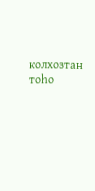колхозтан тоһо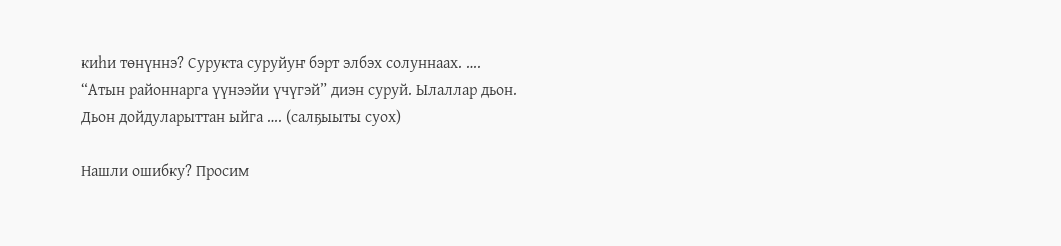киһи төнүннэ? Сурукта суруйуҥ бэрт элбэх солуннаах. …. “Атын районнарга үүнээйи үчүгэй” диэн суруй. Ылаллар дьон. Дьон дойдуларыттан ыйга …. (салҕыыты суох)

Нашли ошибку? Просим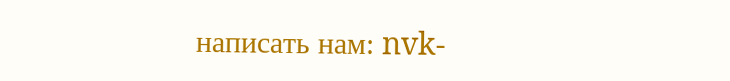написать нам: nvk-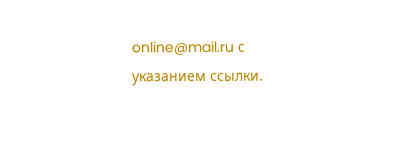online@mail.ru с указанием ссылки.